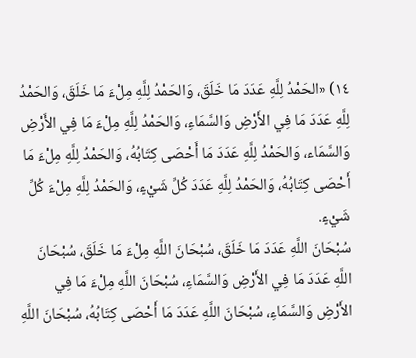۱٤) «الحَمْدُ لِلَّهِ عَدَدَ مَا خَلَقَ، وَالحَمْدُ لِلَّهِ مِلْءَ مَا خَلَقَ، وَالحَمْدُ لِلَّهِ عَدَدَ مَا فِي الأَرْضِ وَالسَّمَاءِ، وَالحَمْدُ لِلَّهِ مِلْءَ مَا فِي الأَرْضِ وَالسَّمَاء، وَالحَمْدُ لِلَّهِ عَدَدَ مَا أَحْصَى كِتَابُهُ، وَالحَمْدُ لِلَّهِ مِلْءَ مَا أَحْصَى كِتَابُهُ، وَالحَمْدُ لِلَّهِ عَدَدَ كُلِّ شَيْءٍ، وَالحَمْدُ لِلَّهِ مِلْءَ كُلِّ شَيْءٍ.
سُبْحَانَ اللَّهِ عَدَدَ مَا خَلَقَ، سُبْحَانَ اللَّهِ مِلْءَ مَا خَلَقَ، سُبْحَانَ اللَّهِ عَدَدَ مَا فِي الأَرْضِ وَالسَّمَاءِ، سُبْحَانَ اللَّهِ مِلْءَ مَا فِي الأَرْضِ وَالسَّمَاءِ، سُبْحَانَ اللَّهِ عَدَدَ مَا أَحْصَى كِتَابُهُ، سُبْحَانَ اللَّهِ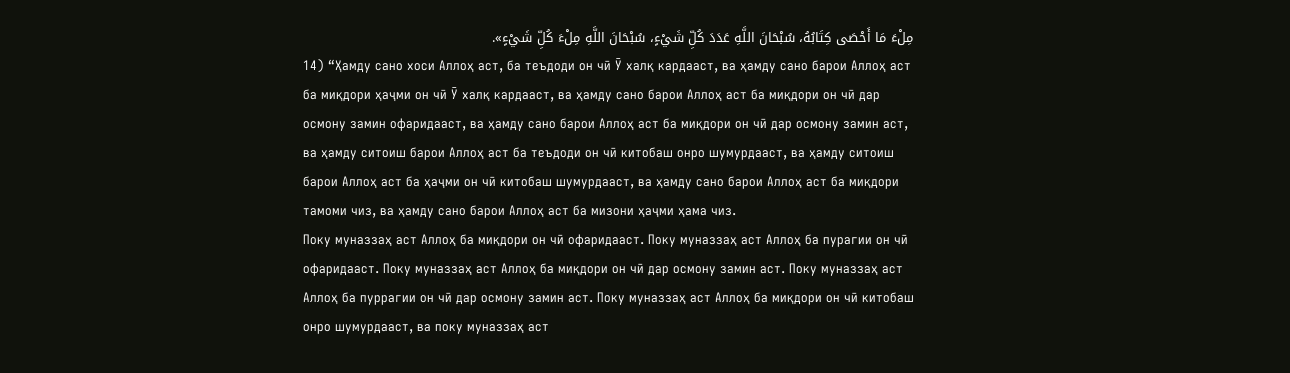مِلْءَ مَا أَحْصَى كِتَابُهُ، سُبْحَانَ اللَّهِ عَدَدَ كُلِّ شَيْءٍ، سُبْحَانَ اللَّهِ مِلْءَ كُلِّ شَيْءٍ».
14) “Ҳамду сано хоси Аллоҳ аст, ба теъдоди он чӣ Ӯ халқ кардааст, ва ҳамду сано барои Аллоҳ аст ба миқдори ҳаҷми он чӣ Ӯ халқ кардааст, ва ҳамду сано барои Аллоҳ аст ба миқдори он чӣ дар осмону замин офаридааст, ва ҳамду сано барои Аллоҳ аст ба миқдори он чӣ дар осмону замин аст, ва ҳамду ситоиш барои Аллоҳ аст ба теъдоди он чӣ китобаш онро шумурдааст, ва ҳамду ситоиш барои Аллоҳ аст ба ҳаҷми он чӣ китобаш шумурдааст, ва ҳамду сано барои Аллоҳ аст ба миқдори тамоми чиз, ва ҳамду сано барои Аллоҳ аст ба мизони ҳаҷми ҳама чиз.
Поку муназзаҳ аст Аллоҳ ба миқдори он чӣ офаридааст. Поку муназзаҳ аст Аллоҳ ба пурагии он чӣ офаридааст. Поку муназзаҳ аст Аллоҳ ба миқдори он чӣ дар осмону замин аст. Поку муназзаҳ аст Аллоҳ ба пуррагии он чӣ дар осмону замин аст. Поку муназзаҳ аст Аллоҳ ба миқдори он чӣ китобаш онро шумурдааст, ва поку муназзаҳ аст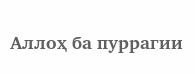Аллоҳ ба пуррагии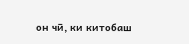он чӣ, ки китобаш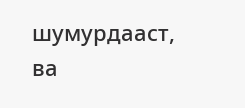шумурдааст, ва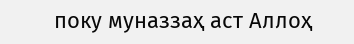поку муназзаҳ аст Аллоҳ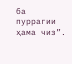ба пуррагии ҳама чиз”.